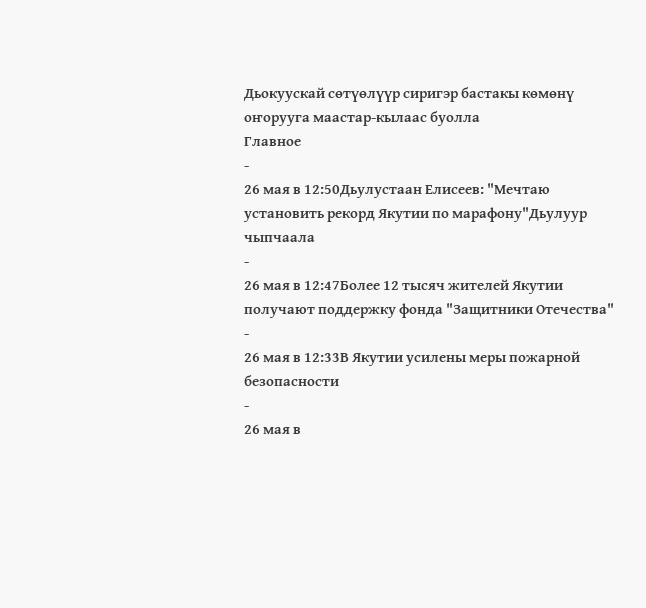Дьокуускай сөтүөлүүр сиригэр бастакы көмөнү оҥорууга маастар-кылаас буолла
Главное
-
26 мая в 12:50Дьулустаан Елисеев: "Мечтаю установить рекорд Якутии по марафону"Дьулуур чыпчаала
-
26 мая в 12:47Более 12 тысяч жителей Якутии получают поддержку фонда "Защитники Отечества"
-
26 мая в 12:33В Якутии усилены меры пожарной безопасности
-
26 мая в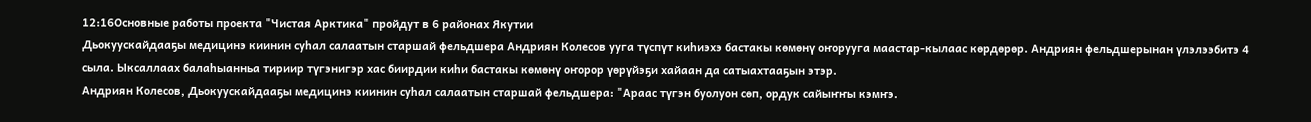12:16Основные работы проекта "Чистая Арктика" пройдут в 6 районах Якутии
Дьокуускайдааҕы медицинэ киинин суһал салаатын старшай фельдшера Андриян Колесов ууга түспүт киһиэхэ бастакы көмөнү оҥорууга маастар-кылаас көрдөрөр. Андриян фельдшерынан үлэлээбитэ 4 сыла. Ыксаллаах балаһыанньа тириир түгэнигэр хас биирдии киһи бастакы көмөнү оҥорор үөрүйэҕи хайаан да сатыахтааҕын этэр.
Андриян Колесов, Дьокуускайдааҕы медицинэ киинин суһал салаатын старшай фельдшера: "Араас түгэн буолуон сөп, ордук сайыҥҥы кэмҥэ.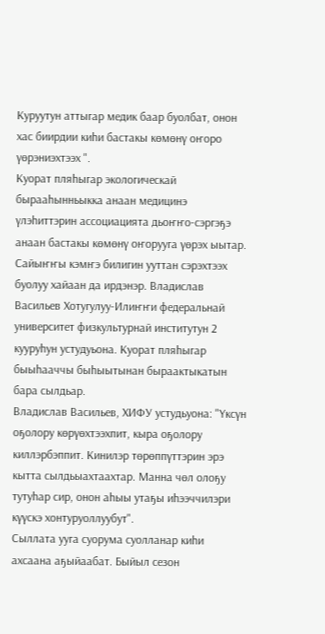Куруутун аттыгар медик баар буолбат, онон хас биирдии киһи бастакы көмөнү оҥоро үөрэниэхтээх ".
Куорат пляһыгар экологическай бырааһынньыкка анаан медицинэ үлэһиттэрин ассоциацията дьоҥҥо-сэргэҕэ анаан бастакы көмөнү оҥорууга үөрэх ыытар. Сайыҥҥы кэмҥэ билигин ууттан сэрэхтээх буолуу хайаан да ирдэнэр. Владислав Васильев Хотугулуу-Илиҥҥи федеральнай университет физкультурнай институтун 2 кууруһун устудуьона. Куорат пляһыгар быыһааччы быһыытынан быраактыкатын бара сылдьар.
Владислав Васильев, ХИФУ устудьуона: "Үксүн оҕолору көрүөхтээхпит, кыра оҕолору киллэрбэппит. Кинилэр төрөппүттэрин эрэ кытта сылдьыахтаахтар. Манна чөл олоҕу тутуһар сир, онон аһыы утаҕы иһээччилэри күүскэ хонтуруоллуубут".
Сыллата ууга суорума суолланар киһи ахсаана аҕыйаабат. Быйыл сезон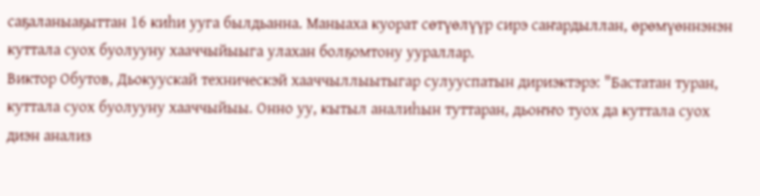саҕаланыаҕыттан 16 киһи ууга былдьанна. Маныаха куорат сөтүөлүүр сирэ саҥардыллан, өрөмүөннэнэн куттала суох буолууну хааччыйыыга улахан болҕомтону уураллар.
Виктор Обутов, Дьокуускай техническэй хааччыллыытыгар сулууспатын дириэктэрэ: "Бастатан туран, куттала суох буолууну хааччыйыы. Онно уу, кытыл аналиһын туттаран, дьоҥҥо туох да куттала суох диэн анализ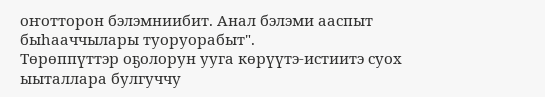оҥотторон бэлэмниибит. Анал бэлэми ааспыт быһааччылары туоруорабыт".
Төрөппүттэр оҕолорун ууга көрүүтэ-истиитэ суох ыыталлара булгуччу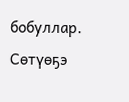бобуллар. Сөтүөҕэ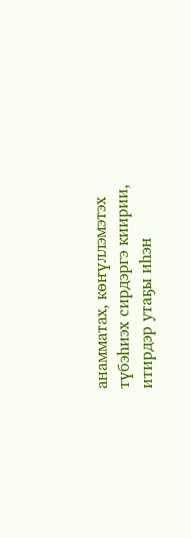анамматах, көҥүллэмэтэх түбэһиэх сирдэргэ киирии, итирдэр утаҕы иһэн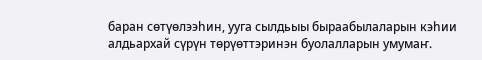баран сөтүөлээһин, ууга сылдьыы быраабылаларын кэһии алдьархай сүрүн төрүөттэринэн буолалларын умумаҥ.